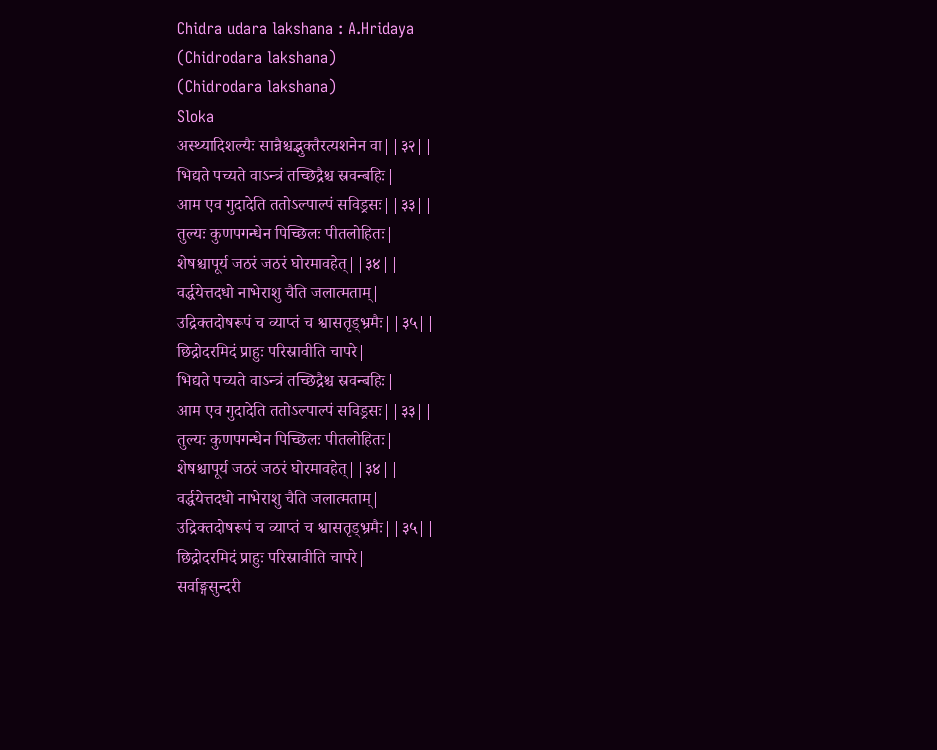Chidra udara lakshana : A.Hridaya
(Chidrodara lakshana)
(Chidrodara lakshana)
Sloka
अस्थ्यादिशल्यैः सान्नैश्चद्भुक्तैरत्यशनेन वा||३२||
भिद्यते पच्यते वाऽन्त्रं तच्छिद्रैश्च स्रवन्बहिः|
आम एव गुदादेति ततोऽल्पाल्पं सविड्रसः||३३||
तुल्यः कुणपगन्धेन पिच्छिलः पीतलोहितः|
शेषश्चापूर्य जठरं जठरं घोरमावहेत्||३४||
वर्द्धयेत्तदधो नाभेराशु चैति जलात्मताम्|
उद्रिक्तदोषरूपं च व्याप्तं च श्वासतृड्भ्रमैः||३५||
छिद्रोदरमिदं प्राहुः परिस्रावीति चापरे|
भिद्यते पच्यते वाऽन्त्रं तच्छिद्रैश्च स्रवन्बहिः|
आम एव गुदादेति ततोऽल्पाल्पं सविड्रसः||३३||
तुल्यः कुणपगन्धेन पिच्छिलः पीतलोहितः|
शेषश्चापूर्य जठरं जठरं घोरमावहेत्||३४||
वर्द्धयेत्तदधो नाभेराशु चैति जलात्मताम्|
उद्रिक्तदोषरूपं च व्याप्तं च श्वासतृड्भ्रमैः||३५||
छिद्रोदरमिदं प्राहुः परिस्रावीति चापरे|
सर्वाङ्गसुन्दरी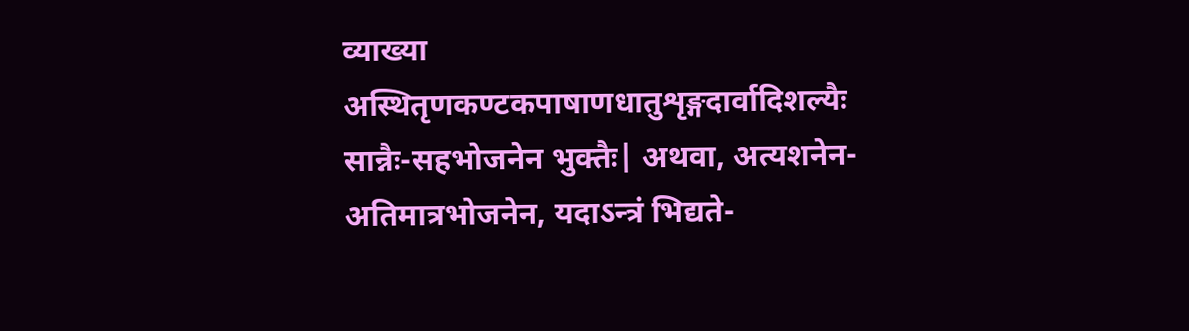व्याख्या
अस्थितृणकण्टकपाषाणधातुशृङ्गदार्वादिशल्यैः सान्नैः-सहभोजनेन भुक्तैः| अथवा, अत्यशनेन-अतिमात्रभोजनेन, यदाऽन्त्रं भिद्यते-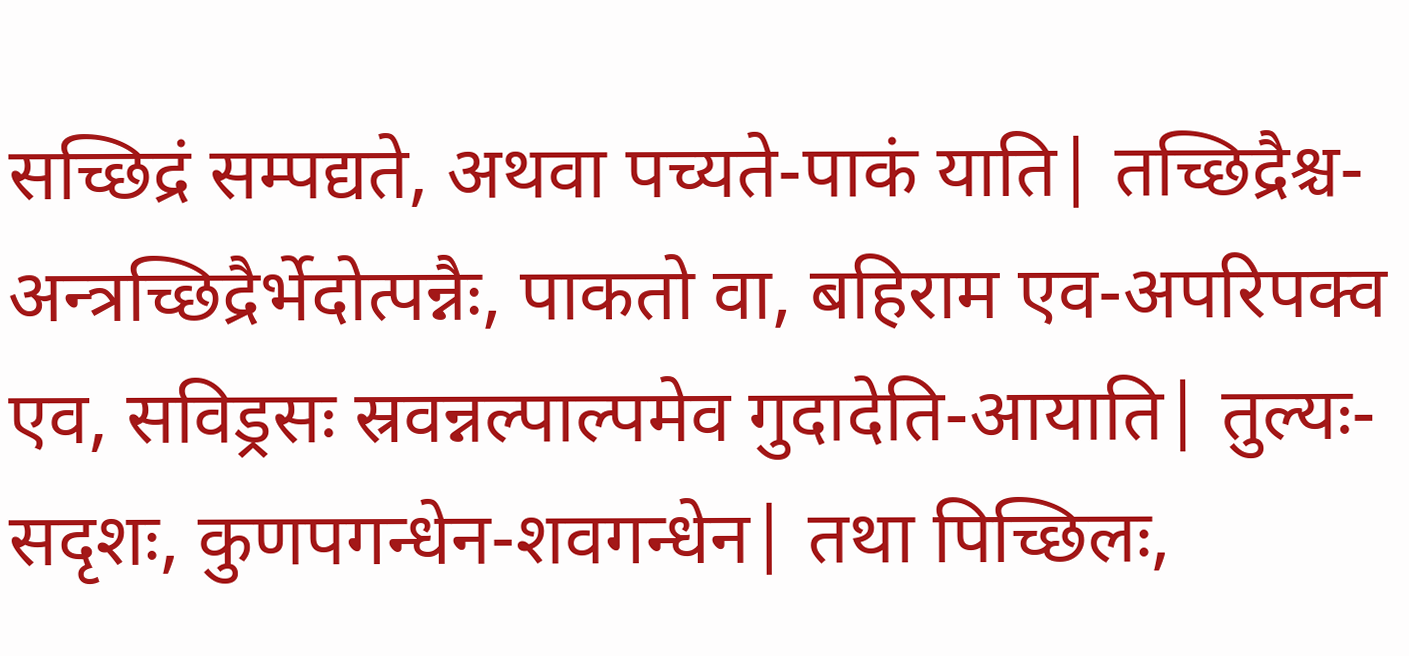सच्छिद्रं सम्पद्यते, अथवा पच्यते-पाकं याति| तच्छिद्रैश्च-अन्त्रच्छिद्रैर्भेदोत्पन्नैः, पाकतो वा, बहिराम एव-अपरिपक्व एव, सविड्रसः स्रवन्नल्पाल्पमेव गुदादेति-आयाति| तुल्यः-सदृशः, कुणपगन्धेन-शवगन्धेन| तथा पिच्छिलः,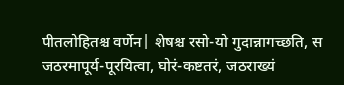पीतलोहितश्च वर्णेन| शेषश्च रसो-यो गुदान्नागच्छति, स जठरमापूर्य-पूरयित्वा, घोरं-कष्टतरं, जठराख्यं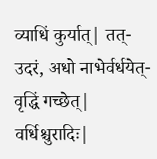व्याधिं कुर्यात्| तत्-उदरं, अधो नाभेर्वर्धयेत्-वृद्धिं गच्छेत्| वर्धिश्चुरादिः|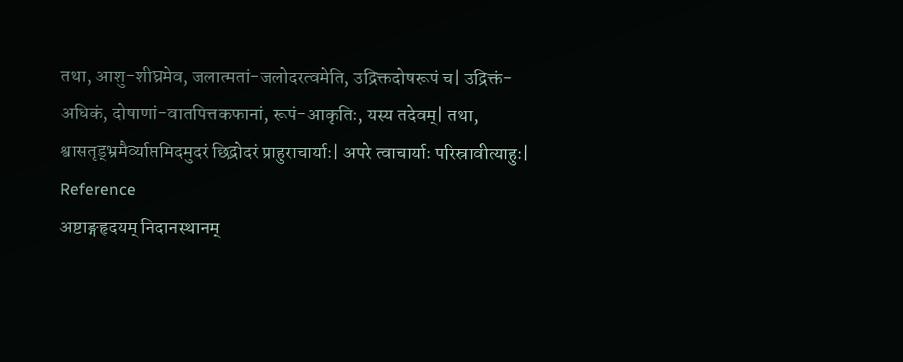तथा, आशु-शीघ्रमेव, जलात्मतां-जलोदरत्वमेति, उद्रिक्तदोषरूपं च| उद्रिक्तं-अधिकं, दोषाणां-वातपित्तकफानां, रूपं-आकृतिः, यस्य तदेवम्| तथा, श्वासतृड्भ्रमैर्व्याप्तमिदमुदरं छिद्रोदरं प्राहुराचार्याः| अपरे त्वाचार्याः परिस्रावीत्याहुः|
Reference
अष्टाङ्गहृदयम् निदानस्थानम्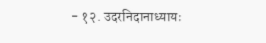- १२. उदरनिदानाध्यायः